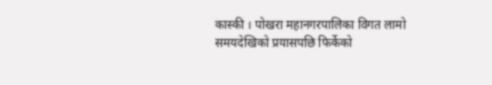कास्की । पोखरा महानगरपालिका विगत लामो समयदेखिको प्रयासपछि फिर्केको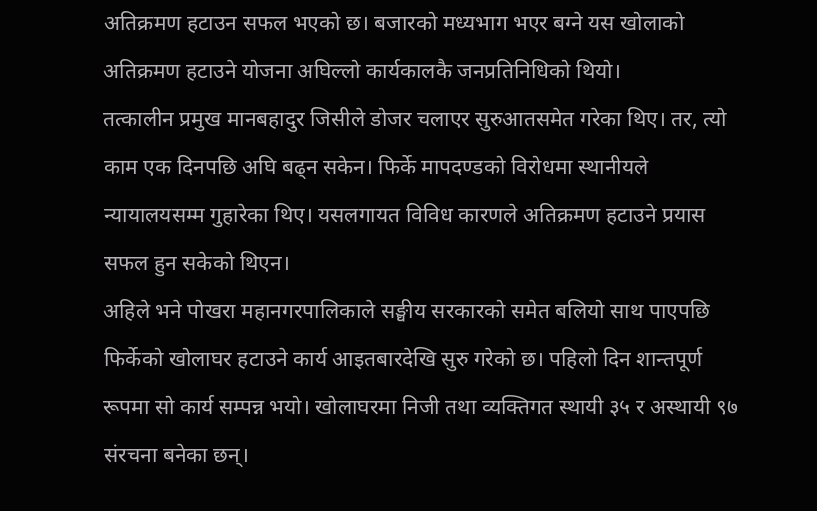अतिक्रमण हटाउन सफल भएको छ। बजारको मध्यभाग भएर बग्ने यस खोलाको अतिक्रमण हटाउने योजना अघिल्लो कार्यकालकै जनप्रतिनिधिको थियो।
तत्कालीन प्रमुख मानबहादुर जिसीले डोजर चलाएर सुरुआतसमेत गरेका थिए। तर, त्यो काम एक दिनपछि अघि बढ्न सकेन। फिर्के मापदण्डको विरोधमा स्थानीयले न्यायालयसम्म गुहारेका थिए। यसलगायत विविध कारणले अतिक्रमण हटाउने प्रयास सफल हुन सकेको थिएन।
अहिले भने पोखरा महानगरपालिकाले सङ्घीय सरकारको समेत बलियो साथ पाएपछि फिर्केको खोलाघर हटाउने कार्य आइतबारदेखि सुरु गरेको छ। पहिलो दिन शान्तपूर्ण रूपमा सो कार्य सम्पन्न भयो। खोलाघरमा निजी तथा व्यक्तिगत स्थायी ३५ र अस्थायी ९७ संरचना बनेका छन्।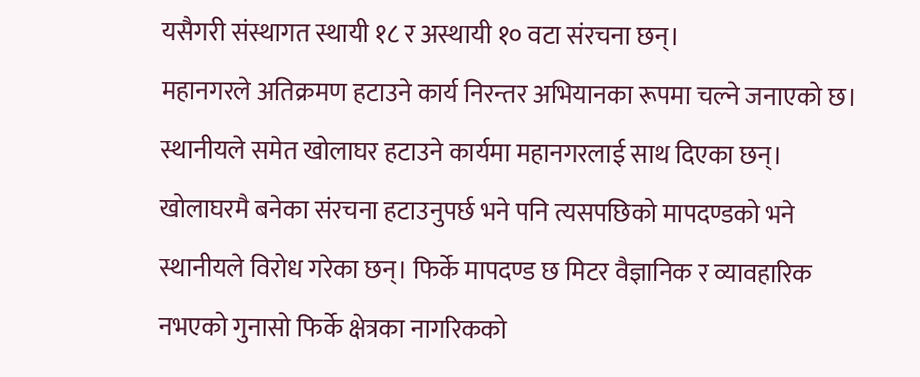यसैगरी संस्थागत स्थायी १८ र अस्थायी १० वटा संरचना छन्।
महानगरले अतिक्रमण हटाउने कार्य निरन्तर अभियानका रूपमा चल्ने जनाएको छ। स्थानीयले समेत खोलाघर हटाउने कार्यमा महानगरलाई साथ दिएका छन्। खोलाघरमै बनेका संरचना हटाउनुपर्छ भने पनि त्यसपछिको मापदण्डको भने स्थानीयले विरोध गरेका छन्। फिर्के मापदण्ड छ मिटर वैज्ञानिक र व्यावहारिक नभएको गुनासो फिर्के क्षेत्रका नागरिकको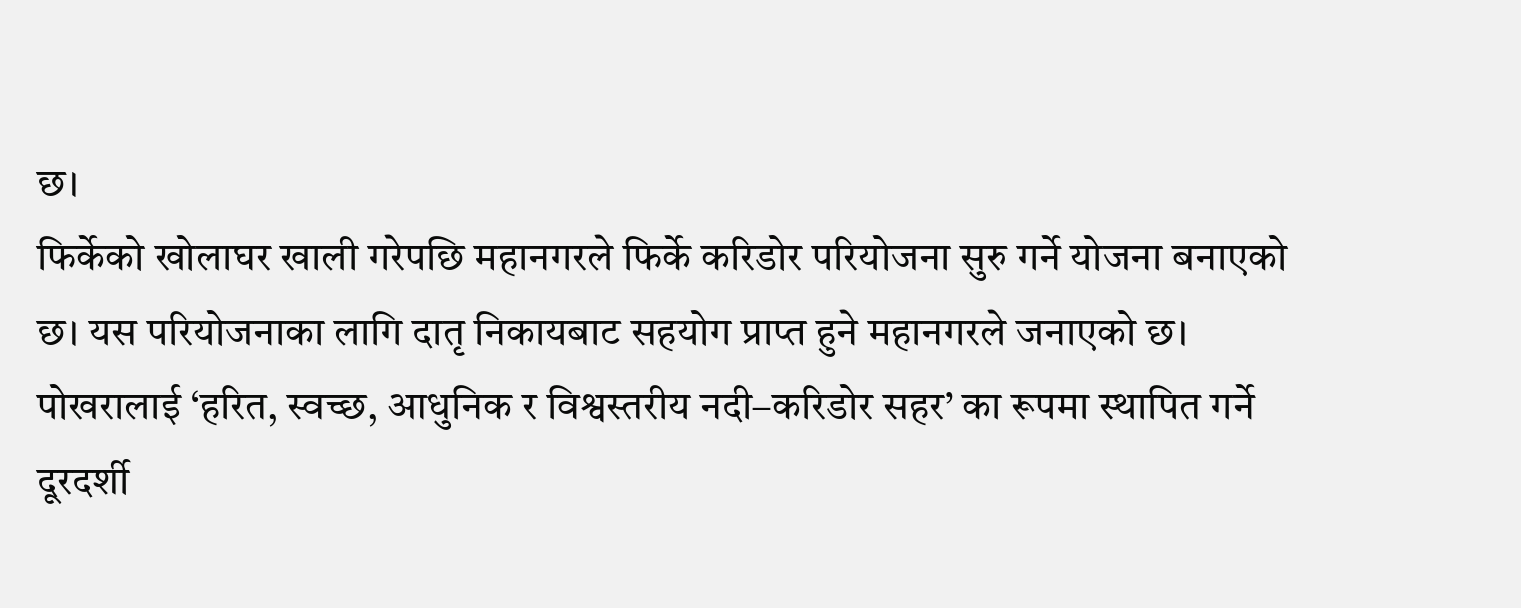छ।
फिर्केको खोलाघर खाली गरेपछि महानगरले फिर्के करिडोर परियोजना सुरु गर्ने योजना बनाएको छ। यस परियोजनाका लागि दातृ निकायबाट सहयोग प्राप्त हुने महानगरले जनाएको छ। पोखरालाई ‘हरित, स्वच्छ, आधुनिक र विश्वस्तरीय नदी–करिडोर सहर’ का रूपमा स्थापित गर्ने दूरदर्शी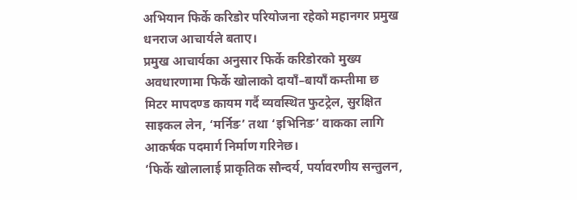अभियान फिर्के करिडोर परियोजना रहेको महानगर प्रमुख धनराज आचार्यले बताए।
प्रमुख आचार्यका अनुसार फिर्के करिडोरको मुख्य अवधारणामा फिर्के खोलाको दायाँ–बायाँ कम्तीमा छ मिटर मापदण्ड कायम गर्दै व्यवस्थित फुटट्रेल, सुरक्षित साइकल लेन, ‘मर्निङ’ तथा ‘इभिनिङ’ वाकका लागि आकर्षक पदमार्ग निर्माण गरिनेछ।
‘फिर्के खोलालाई प्राकृतिक सौन्दर्य, पर्यावरणीय सन्तुलन,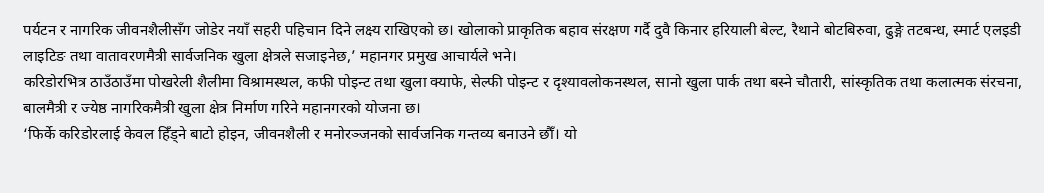पर्यटन र नागरिक जीवनशैलीसँग जोडेर नयाँ सहरी पहिचान दिने लक्ष्य राखिएको छ। खोलाको प्राकृतिक बहाव संरक्षण गर्दै दुवै किनार हरियाली बेल्ट, रैथाने बोटबिरुवा, ढुङ्गे तटबन्ध, स्मार्ट एलइडी लाइटिङ तथा वातावरणमैत्री सार्वजनिक खुला क्षेत्रले सजाइनेछ,’ महानगर प्रमुख आचार्यले भने।
करिडोरभित्र ठाउँठाउँमा पोखरेली शैलीमा विश्रामस्थल, कफी पोइन्ट तथा खुला क्याफे, सेल्फी पोइन्ट र दृश्यावलोकनस्थल, सानो खुला पार्क तथा बस्ने चौतारी, सांस्कृतिक तथा कलात्मक संरचना, बालमैत्री र ज्येष्ठ नागरिकमैत्री खुला क्षेत्र निर्माण गरिने महानगरको योजना छ।
‘फिर्के करिडोरलाई केवल हिँड्ने बाटो होइन, जीवनशैली र मनोरञ्जनको सार्वजनिक गन्तव्य बनाउने छौँ। यो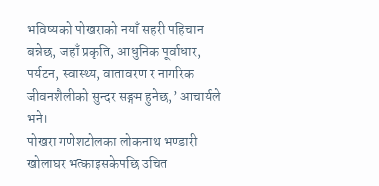भविष्यको पोखराको नयाँ सहरी पहिचान बन्नेछ, जहाँ प्रकृति, आधुनिक पूर्वाधार, पर्यटन, स्वास्थ्य, वातावरण र नागरिक जीवनशैलीको सुन्दर सङ्गम हुनेछ,’ आचार्यले भने।
पोखरा गणेशटोलका लोकनाथ भण्डारी खोलाघर भत्काइसकेपछि उचित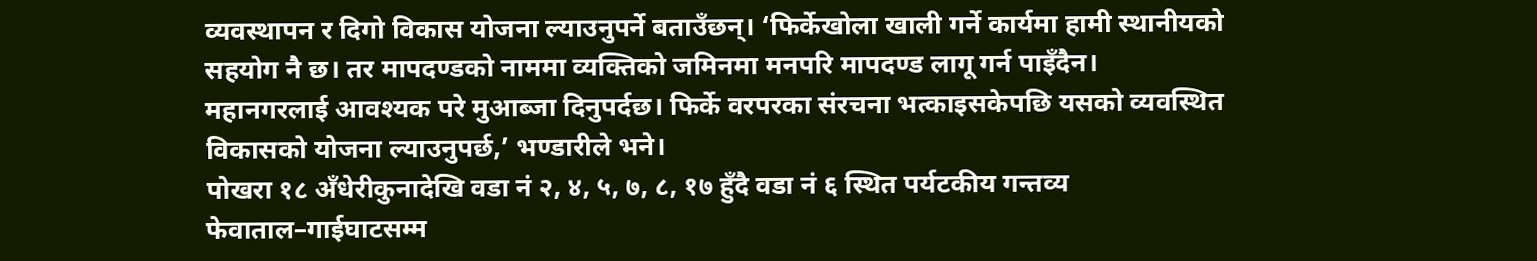व्यवस्थापन र दिगो विकास योजना ल्याउनुपर्ने बताउँछन्। ‘फिर्केखोला खाली गर्ने कार्यमा हामी स्थानीयको सहयोग नै छ। तर मापदण्डको नाममा व्यक्तिको जमिनमा मनपरि मापदण्ड लागू गर्न पाइँदैन। महानगरलाई आवश्यक परे मुआब्जा दिनुपर्दछ। फिर्के वरपरका संरचना भत्काइसकेपछि यसको व्यवस्थित विकासको योजना ल्याउनुपर्छ,’ भण्डारीले भने।
पोखरा १८ अँधेरीकुनादेखि वडा नं २, ४, ५, ७, ८, १७ हुँदै वडा नं ६ स्थित पर्यटकीय गन्तव्य फेवाताल–गाईघाटसम्म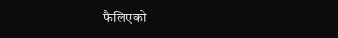फैलिएको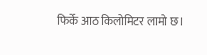फिर्के आठ किलोमिटर लामो छ।